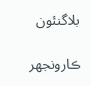بلاگنئون

ڪارونجھر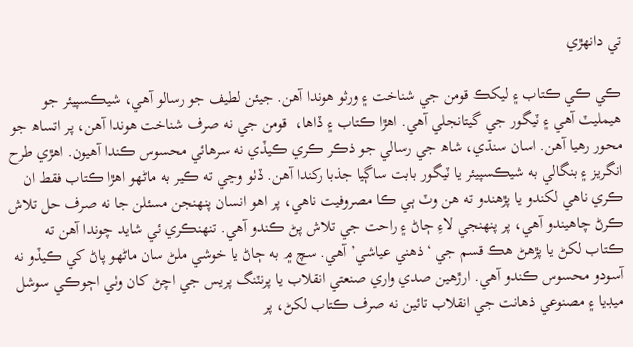تي دانھڙي

ڪي ڪي ڪتاب ۽ ليکڪ قومن جي شناخت ۽ ورثو ھوندا آھن. جيئن لطيف جو رسالو آھي، شيڪسپيئر جو ھيمليٽ آھي ۽ ٽيگور جي گيتانجلي آھي. اھڙا ڪتاب ۽ ڏاھا،  قومن جي نه صرف شناخت ھوندا آھن، پر اتساھ جو محور رھيا آھن. اسان سنڌي، شاھ جي رسالي جو ذڪر ڪري ڪيڏي نه سرھائي محسوس ڪندا آھيون. اھڙي طرح انگريز ۽ بنگالي به شيڪسپيئر يا ٽيگور بابت ساڳيا جذبا رکندا آھن. ڏٺو وڃي ته ڪير به ماڻھو اھڙا ڪتاب فقط ان ڪري ناھي لکندو يا پڙھندو ته ھن وٽ ٻي ڪا مصروفيت ناھي، پر اھو انسان پنھنجن مسئلن جا نه صرف حل تلاش ڪرڻ چاھيندو آھي، پر پنھنجي لاءِ ڄاڻ ۽ راحت جي تلاش پڻ ڪندو آھي. تنھنڪري ئي شايد چوندا آھن ته ڪتاب لکڻ يا پڙھڻ ھڪ قسم جي ‘ذھني عياشي’ آھي. سچ ۾ به ڄاڻ يا خوشي ملڻ سان ماڻھو پاڻ کي ڪيڏو نه آسودو محسوس ڪندو آھي. ارڙھين صدي واري صنعتي انقلاب يا پرنٽنگ پريس جي اچڻ کان وٺي اڄوڪي سوشل ميڊيا ۽ مصنوعي ذھانت جي انقلاب تائين نه صرف ڪتاب لکڻ، پر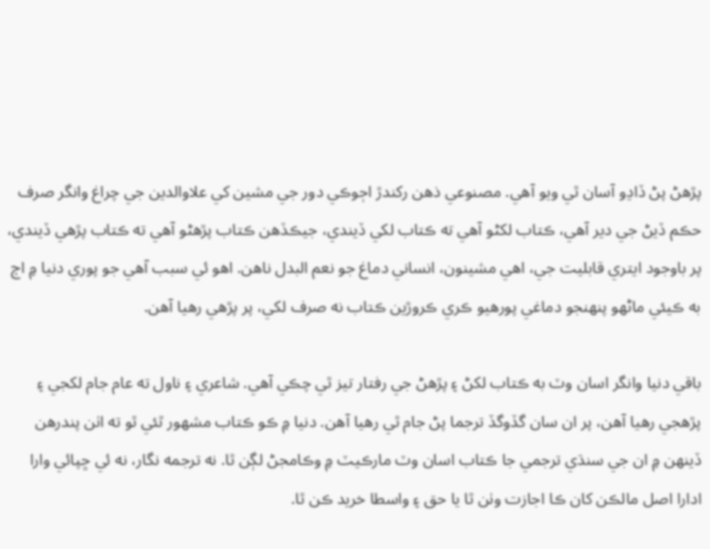پڙھڻ پڻ ڏاڍو آسان ٿي ويو آھي. مصنوعي ذھن رکندڙ اڄوڪي دور جي مشين کي علاوالدين جي چراغ وانگر صرف حڪم ڏيڻ جي دير آھي، ڪتاب لکڻو آھي ته ڪتاب لکي ڏيندي، جيڪڏهن ڪتاب پڙھڻو آھي ته ڪتاب پڙھي ڏيندي، پر باوجود ايتري قابليت جي، اھي مشينون، انساني دماغ جو نعم البدل ناھن. اهو ئي سبب آھي جو پوري دنيا ۾ اڄ به ڪيئي ماڻھو پنھنجو دماغي پورھيو ڪري ڪروڙين ڪتاب نه صرف لکي، پر پڙھي رھيا آھن.

باقي دنيا وانگر اسان وٽ به ڪتاب لکڻ ۽ پڙھڻ جي رفتار تيز ٿي چڪي آھي. شاعري ۽ ناول ته عام جام لکجي ۽ پڙھجي رھيا آھن، پر ان سان گڏوگڏ ترجما پڻ جام ٿي رھيا آھن. دنيا ۾ ڪو ڪتاب مشھور ٿئي ٿو ته اٺن پندرھن ڏينھن ۾ ان جي سنڌي ترجمي جا ڪتاب اسان وٽ مارڪيٽ ۾ وڪامجڻ لڳن ٿا. نه ترجمه نگار، نه ئي ڇپائي وارا ادارا اصل مالڪن کان ڪا اجازت وٺن ٿا يا حق ۽ واسطا خريد ڪن ٿا.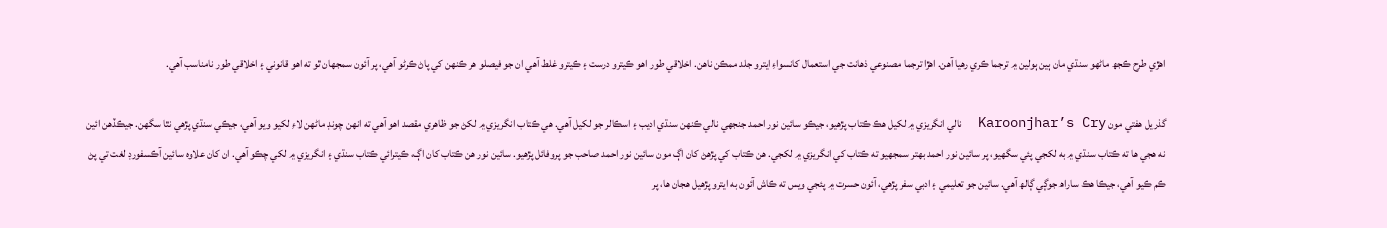اھڙي طرح ڪجھ ماڻھو سنڌي مان ٻين ٻولين ۾ ترجما ڪري رھيا آھن. اھڙا ترجما مصنوعي ذھانت جي استعمال کانسواءِ ايترو جلد ممڪن ناھن. اخلاقي طور اھو ڪيترو درست ۽ ڪيترو غلط آھي ان جو فيصلو ھر ڪنھن کي پاڻ ڪرڻو آھي، پر آئون سمجھان ٿو ته اھو قانوني ۽ اخلاقي طور نامناسب آھي.

گذريل ھفتي مون Karoonjhar’s Cry  نالي انگريزي ۾ لکيل ھڪ ڪتاب پڙھيو، جيڪو سائين نور احمد جنجھي نالي ڪنھن سنڌي اديب ۽ اسڪالر جو لکيل آھي. ھي ڪتاب انگريزي ۾ لکڻ جو ظاھري مقصد اھو آھي ته انھن چونڊ ماڻھن لاءِ لکيو ويو آھي، جيڪي سنڌي پڙھي نٿا سگھن. جيڪڏھن ائين نه ھجي ھا ته ڪتاب سنڌي ۾ به لکجي پئي سگھيو، پر سائين نور احمد بھتر سمجھيو ته ڪتاب کي انگريزي ۾ لکجي. ھن ڪتاب کي پڙھڻ کان اڳ مون سائين نور احمد صاحب جو پروفائل پڙھيو. سائين نور ھن ڪتاب کان اڳ، ڪيترائي ڪتاب سنڌي ۽ انگريزي ۾ لکي چڪو آھي. ان کان علاوه سائين آڪسفورڊ لغت تي پڻ ڪم ڪيو آھي، جيڪا ھڪ ساراھ جوڳي ڳالھ آھي. سائين جو تعليمي ۽ ادبي سفر پڙھي، آئون حسرت ۾ پئجي ويس ته ڪاش آئون به ايترو پڙھيل ھجان ھا، پر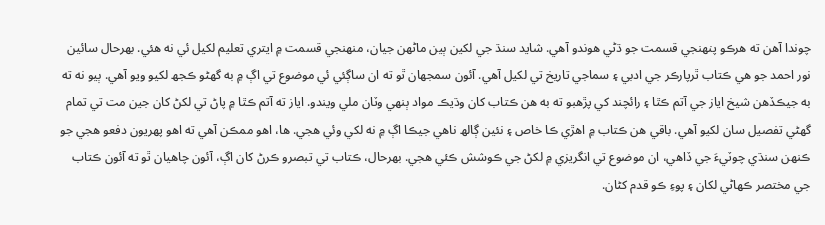چوندا آھن ته ھرڪو پنھنجي قسمت جو ڌڻي ھوندو آھي. شايد سنڌ جي لکين ٻين ماڻھن جيان، منھنجي قسمت ۾ ايتري تعليم لکيل ئي نه ھئي. بھرحال سائين نور احمد جو ھي ڪتاب ٿرپارڪر جي ادبي ۽ سماجي تاريخ تي لکيل آھي. آئون سمجھان ٿو ته ان ساڳئي ئي موضوع تي اڳ ۾ به گھڻو ڪجھ لکيو ويو آھي. ٻيو نه ته به جيڪڏهن شيخ اياز جي آتم ڪٿا ۽ رائچند کي پڙھبو ته به ھن ڪتاب کان وڌيڪ مواد ٻنھي وٽان ملي ويندو. اياز ته آتم ڪٿا ۾ پاڻ تي لکڻ کان جين مت تي تمام گھڻي تفصيل سان لکيو آھي. باقي ھن ڪتاب ۾ اھڙي ڪا خاص ۽ نئين ڳالھ ناھي جيڪا اڳ ۾ نه لکي وئي ھجي. ھا، اھو ممڪن آھي ته اھو پھريون دفعو ھجي جو ڪنھن سنڌي چوٽيءَ جي ڏاھي، ان موضوع تي انگريزي ۾ لکڻ جي ڪوشش ڪئي ھجي. بھرحال، ڪتاب تي تبصرو ڪرڻ کان اڳ، آئون چاھيان ٿو ته آئون ڪتاب جي مختصر ڪھاڻي لکان ۽ پوءِ ڪو قدم کڻان.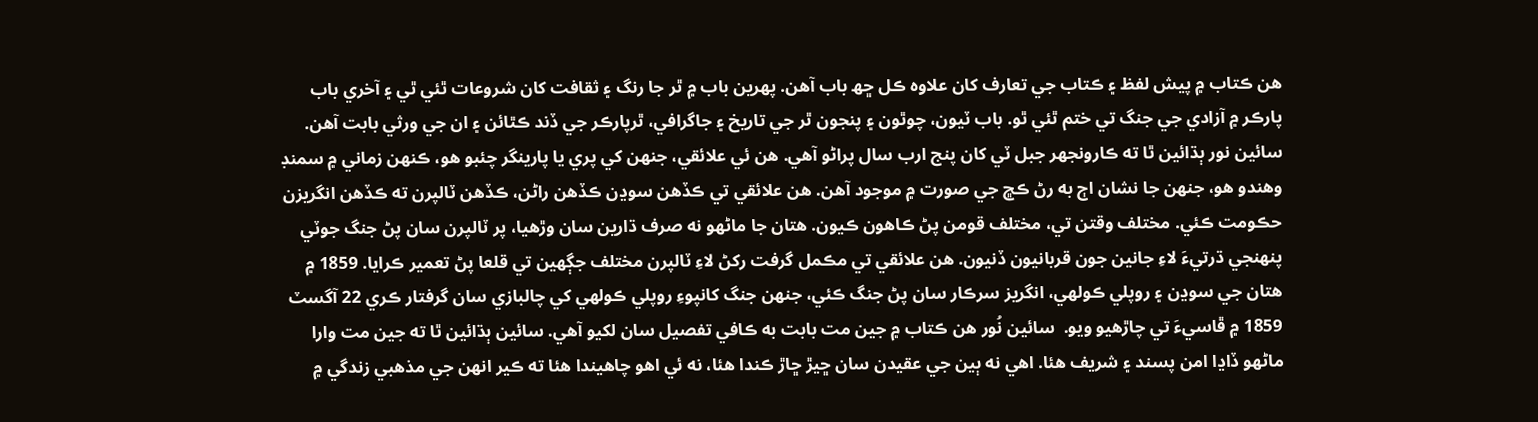ھن ڪتاب ۾ پيش لفظ ۽ ڪتاب جي تعارف کان علاوه ڪل ڇھ باب آھن. پھرين باب ۾ ٿر جا رنگ ۽ ثقافت کان شروعات ٿئي ٿي ۽ آخري باب پارڪر ۾ آزادي جي جنگ تي ختم ٿئي ٿو. باب ٽيون، چوٿون ۽ پنجون ٿر جي تاريخ ۽ جاگرافي، ٿرپارڪر جي ڏند ڪٿائن ۽ ان جي ورثي بابت آھن. سائين نور ٻڌائين ٿا ته ڪارونجھر جبل ٽي کان پنج ارب سال پراڻو آھي. ھن ئي علائقي، جنھن کي پري يا پارينگر چئبو ھو، ڪنھن زماني ۾ سمنڊ وھندو ھو، جنھن جا نشان اڄ به رڻ ڪڇ جي صورت ۾ موجود آھن. ھن علائقي تي ڪڏھن سوڍن ڪڏھن راڻن، ڪڏھن ٽالپرن ته ڪڏھن انگريزن حڪومت ڪئي. مختلف وقتن تي، مختلف قومن پڻ ڪاھون ڪيون. ھتان جا ماڻھو نه صرف ڌارين سان وڙھيا، پر ٽالپرن سان پڻ جنگ جوٽي پنھنجي ڌرتيءَ لاءِ جانين جون قربانيون ڏنيون. ھن علائقي تي مڪمل گرفت رکڻ لاءِ ٽالپرن مختلف جڳھين تي قلعا پڻ تعمير ڪرايا. 1859 ۾ ھتان جي سوڍن ۽ روپلي ڪولھي، انگريز سرڪار سان پڻ جنگ ڪئي، جنھن جنگ کانپوءِ روپلي ڪولھي کي چالبازي سان گرفتار ڪري 22 آگسٽ 1859 ۾ ڦاسيءَ تي چاڙھيو ويو.  سائين نُور ھن ڪتاب ۾ جين مت بابت به ڪافي تفصيل سان لکيو آھي. سائين ٻڌائين ٿا ته جين مت وارا ماڻھو ڏاڍا امن پسند ۽ شريف ھئا. اھي نه ٻين جي عقيدن سان ڇيڙ ڇاڙ ڪندا ھئا، نه ئي اھو چاھيندا ھئا ته ڪير انھن جي مذھبي زندگي ۾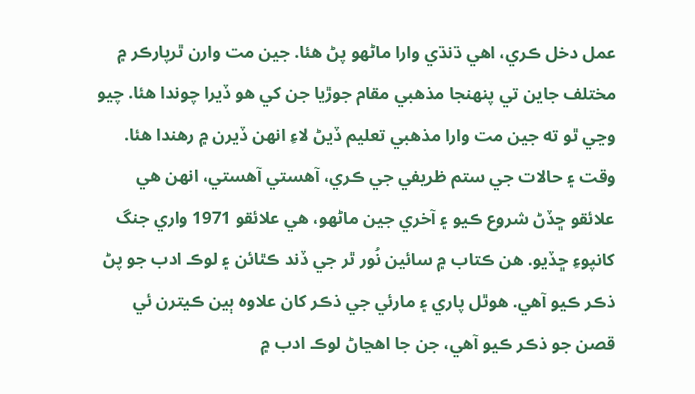عمل دخل ڪري، اھي ڌنڌي وارا ماڻھو پڻ ھئا. جين مت وارن ٿرپارڪر ۾ مختلف جاين تي پنھنجا مذھبي مقام جوڙيا جن کي ھو ڏيرا چوندا ھئا. چيو وڃي ٿو ته جين مت وارا مذھبي تعليم ڏيڻ لاءِ انھن ڏيرن ۾ رھندا ھئا. وقت ۽ حالات جي ستم ظريفي جي ڪري، آھستي آھستي، انھن ھي علائقو ڇڏڻ شروع ڪيو ۽ آخري جين ماڻھو، ھي علائقو 1971 واري جنگ کانپوءِ ڇڏيو. ھن ڪتاب ۾ سائين نُور ٿر جي ڏند ڪٿائن ۽ لوڪ ادب جو پڻ ذڪر ڪيو آھي. ھوٿل پاري ۽ مارئي جي ذڪر کان علاوه ٻين ڪيترن ئي قصن جو ذڪر ڪيو آھي، جن جا اھڃاڻ لوڪ ادب ۾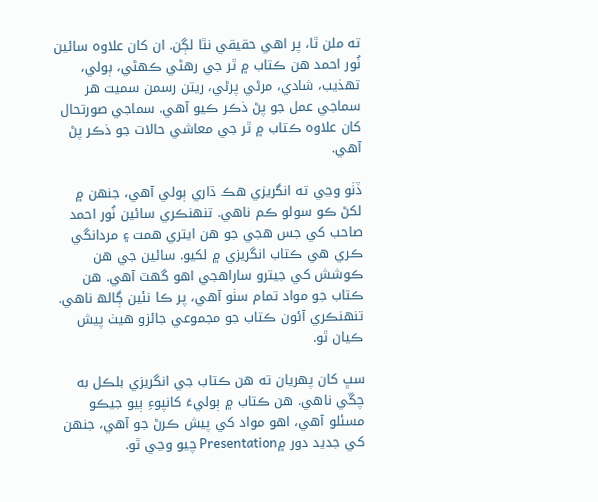ته ملن ٿا، پر اھي حقيقي نٿا لڳن. ان کان علاوه سائين نُور احمد ھن ڪتاب ۾ ٿر جي رھڻي ڪھڻي، ٻولي، تھذيب، شادي، مرڻي پرڻي، ريتن رسمن سميت ھر سماجي عمل جو پڻ ذڪر ڪيو آھي. سماجي صورتحال کان علاوه ڪتاب ۾ ٿر جي معاشي حالات جو ذڪر پڻ آھي.

ڏٺو وڃي ته انگريزي ھڪ ڌاري ٻولي آھي، جنھن ۾ لکڻ ڪو سولو ڪم ناھي. تنھنڪري سائين نُور احمد صاحب کي جس ھجي جو ھن ايتري ھمت ۽ مردانگي ڪري ھي ڪتاب انگريزي ۾ لکيو. سائين جي ھن ڪوشش کي جيترو ساراھجي اھو گھٽ آھي. ھن ڪتاب جو مواد تمام سٺو آھي، پر ڪا نئين ڳالھ ناھي. تنھنڪري آئون ڪتاب جو مجموعي جائزو ھيٺ پيش ڪيان ٿو.

سڀ کان پھريان ته ھن ڪتاب جي انگريزي بلڪل به چڱي ناھي. ھن ڪتاب ۾ ٻوليءَ کانپوءِ ٻيو جيڪو مسئلو آھي، اھو مواد کي پيش ڪرڻ جو آھي، جنھن کي جديد دور ۾Presentation چيو وڃي ٿو.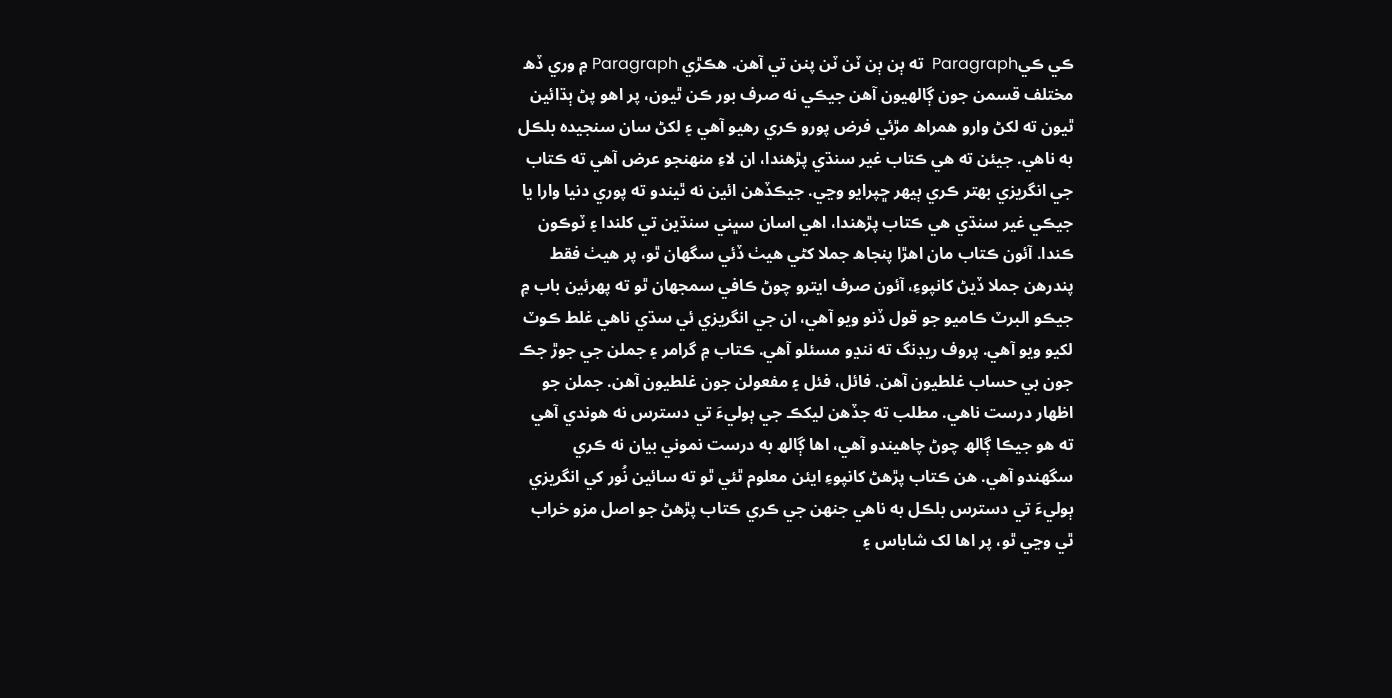ڪي ڪيParagraph  ته ٻن ٻن ٽن ٽن پنن تي آھن. ھڪڙي Paragraph ۾ وري ڏھ مختلف قسمن جون ڳالھيون آھن جيڪي نه صرف بور ڪن ٿيون، پر اھو پڻ ٻڌائين ٿيون ته لکڻ وارو ھمراھ مڙئي فرض پورو ڪري رھيو آھي ۽ لکڻ سان سنجيده بلڪل به ناھي. جيئن ته ھي ڪتاب غير سنڌي پڙھندا، ان لاءِ منھنجو عرض آھي ته ڪتاب جي انگريزي بھتر ڪري ٻيھر ڇپرايو وڃي. جيڪڏھن ائين نه ٿيندو ته پوري دنيا وارا يا جيڪي غير سنڌي ھي ڪتاب پڙھندا، اھي اسان سڀني سنڌين تي کلندا ۽ ٽوڪون ڪندا. آئون ڪتاب مان اھڙا پنجاھ جملا کڻي ھيٺ ڏئي سگھان ٿو، پر ھيٺ فقط پندرھن جملا ڏيڻ کانپوءِ، آئون صرف ايترو چوڻ ڪافي سمجھان ٿو ته پھرئين باب ۾ جيڪو البرٽ ڪاميو جو قول ڏنو ويو آھي، ان جي انگريزي ئي سڌي ناھي غلط ڪوٽ لکيو ويو آھي. پروف ريڊنگ ته ننڍو مسئلو آھي. ڪتاب ۾ گرامر ۽ جملن جي جوڙ جڪ جون بي حساب غلطيون آھن. فائل، فئل ۽ مفعولن جون غلطيون آھن. جملن جو اظھار درست ناھي. مطلب ته جڏھن ليکڪ جي ٻوليءَ تي دسترس نه ھوندي آھي ته ھو جيڪا ڳالھ چوڻ چاھيندو آھي، اھا ڳالھ به درست نموني بيان نه ڪري سگھندو آھي. ھن ڪتاب پڙھڻ کانپوءِ ايئن معلوم ٿئي ٿو ته سائين نُور کي انگريزي ٻوليءَ تي دسترس بلڪل به ناھي جنھن جي ڪري ڪتاب پڙھڻ جو اصل مزو خراب ٿي وڃي ٿو، پر اھا لک شاباس ۽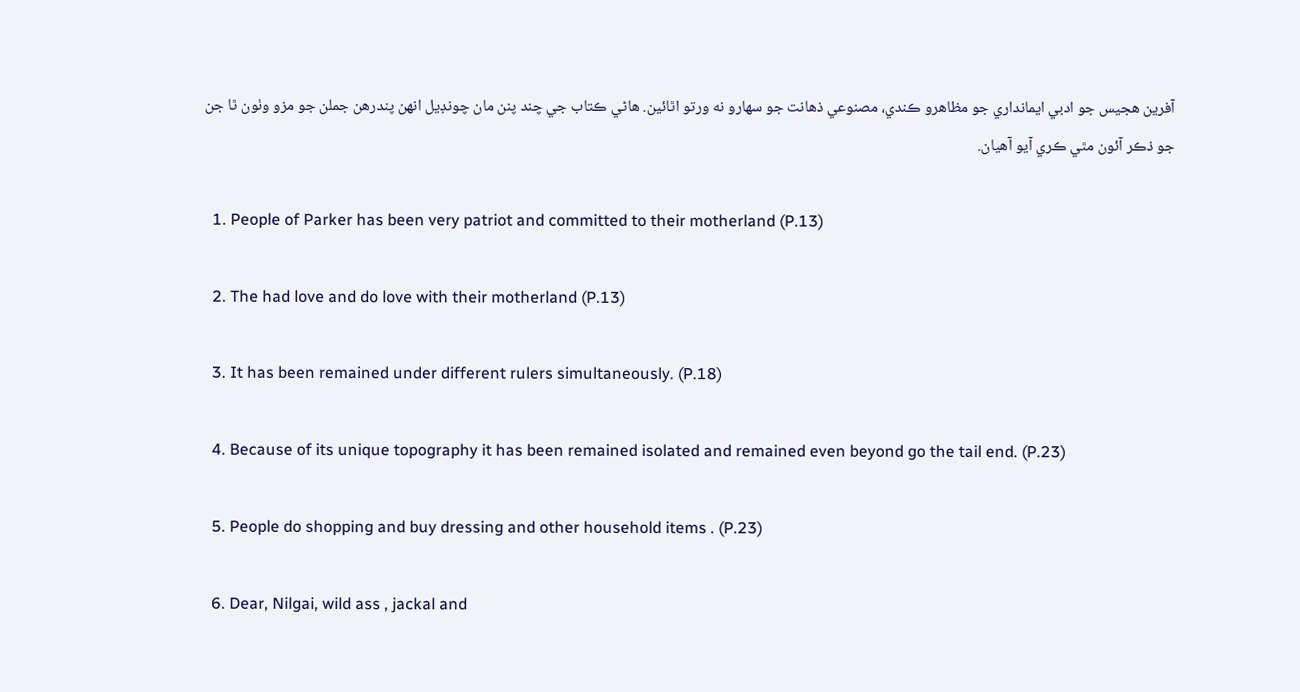آفرين ھجيس جو ادبي ايمانداري جو مظاھرو ڪندي، مصنوعي ذھانت جو سھارو نه ورتو اٿائين. ھاڻي ڪتاب جي چند پنن مان چونڊيل انھن پندرھن جملن جو مزو وٺون ٿا جن جو ذڪر آئون مٿي ڪري آيو آھيان.

  1. People of Parker has been very patriot and committed to their motherland (P.13)

  2. The had love and do love with their motherland (P.13)

  3. It has been remained under different rulers simultaneously. (P.18)

  4. Because of its unique topography it has been remained isolated and remained even beyond go the tail end. (P.23)

  5. People do shopping and buy dressing and other household items . (P.23)

  6. Dear, Nilgai, wild ass , jackal and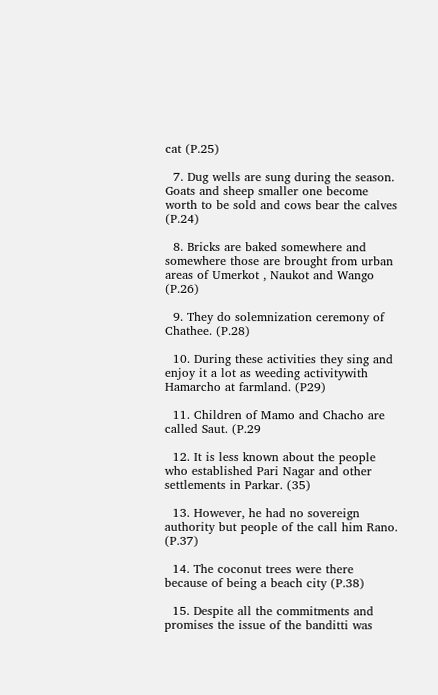cat (P.25)

  7. Dug wells are sung during the season. Goats and sheep smaller one become worth to be sold and cows bear the calves (P.24)

  8. Bricks are baked somewhere and somewhere those are brought from urban areas of Umerkot , Naukot and Wango (P.26)

  9. They do solemnization ceremony of Chathee. (P.28)

  10. During these activities they sing and enjoy it a lot as weeding activitywith Hamarcho at farmland. (P29)

  11. Children of Mamo and Chacho are called Saut. (P.29

  12. It is less known about the people who established Pari Nagar and other settlements in Parkar. (35)

  13. However, he had no sovereign authority but people of the call him Rano. (P.37)

  14. The coconut trees were there because of being a beach city (P.38)

  15. Despite all the commitments and promises the issue of the banditti was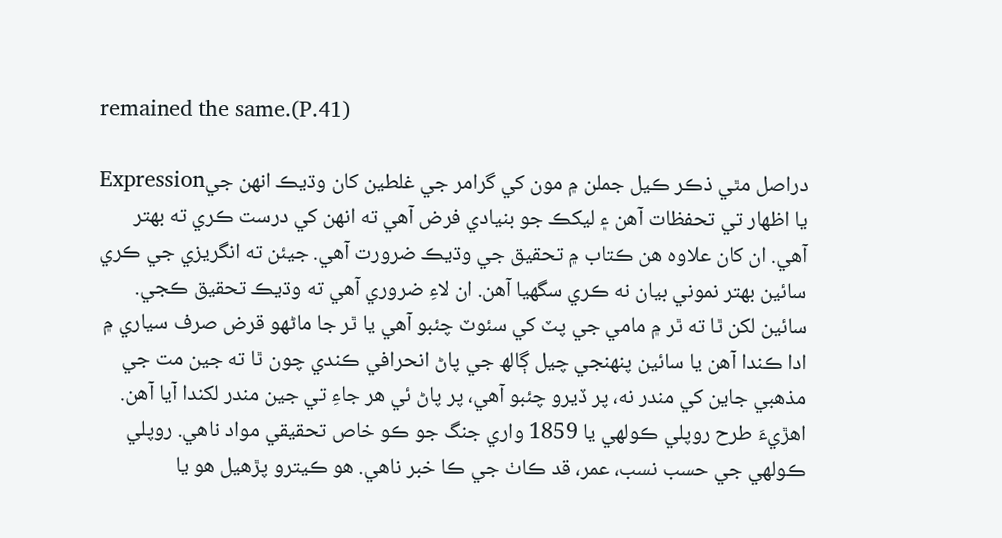remained the same.(P.41)

دراصل مٿي ذڪر ڪيل جملن ۾ مون کي گرامر جي غلطين کان وڌيڪ انھن جيExpression  يا اظھار تي تحفظات آھن ۽ ليکڪ جو بنيادي فرض آھي ته انھن کي درست ڪري ته بھتر آھي. ان کان علاوه ھن ڪتاب ۾ تحقيق جي وڌيڪ ضرورت آھي. جيئن ته انگريزي جي ڪري سائين بھتر نموني بيان نه ڪري سگھيا آھن. ان لاءِ ضروري آھي ته وڌيڪ تحقيق ڪجي. سائين لکن ٿا ته ٿر ۾ مامي جي پٽ کي سئوٽ چئبو آھي يا ٿر جا ماڻھو قرض صرف سياري ۾ ادا ڪندا آھن يا سائين پنھنجي چيل ڳالھ جي پاڻ انحرافي ڪندي چون ٿا ته جين مت جي مذھبي جاين کي مندر نه، پر ڏيرو چئبو آھي، پر پاڻ ئي ھر جاءِ تي جين مندر لکندا آيا آھن. اھڙيءَ طرح روپلي ڪولھي يا 1859 واري جنگ جو ڪو خاص تحقيقي مواد ناھي. روپلي ڪولھي جي حسب نسب، عمر، قد ڪاٺ جي ڪا خبر ناھي. ھو ڪيترو پڙھيل ھو يا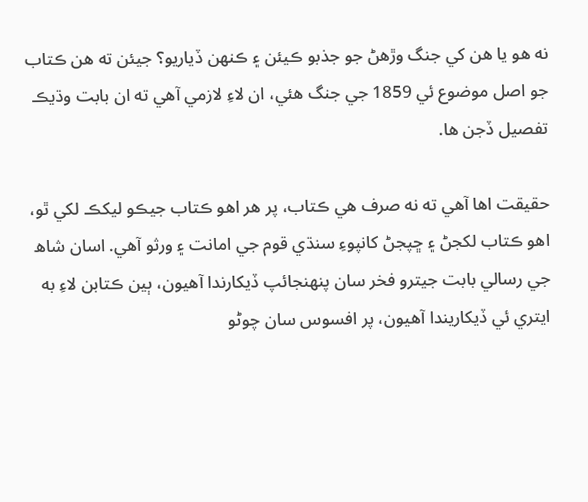نه ھو يا ھن کي جنگ وڙھڻ جو جذبو ڪيئن ۽ ڪنھن ڏياريو؟ جيئن ته ھن ڪتاب جو اصل موضوع ئي 1859 جي جنگ ھئي، ان لاءِ لازمي آھي ته ان بابت وڌيڪ تفصيل ڏجن ھا.

حقيقت اھا آھي ته نه صرف ھي ڪتاب، پر ھر اھو ڪتاب جيڪو ليکڪ لکي ٿو، اھو ڪتاب لکجڻ ۽ ڇپجڻ کانپوءِ سنڌي قوم جي امانت ۽ ورثو آھي. اسان شاھ جي رسالي بابت جيترو فخر سان پنھنجائپ ڏيکارندا آھيون، ٻين ڪتابن لاءِ به ايتري ئي ڏيکاريندا آھيون، پر افسوس سان چوڻو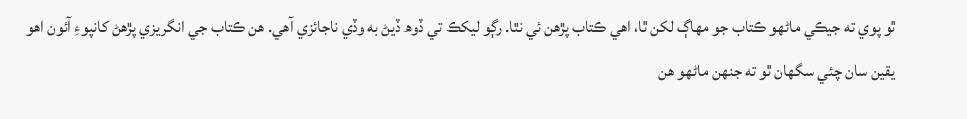ٿو پوي ته جيڪي ماڻھو ڪتاب جو مھاڳ لکن ٿا، اھي ڪتاب پڙھن ئي نٿا. رڳو ليکڪ تي ڏوھ ڏيڻ به وڏي ناجائزي آھي. ھن ڪتاب جي انگريزي پڙھڻ کانپوءِ آئون اھو يقين سان چئي سگھان ٿو ته جنھن ماڻھو ھن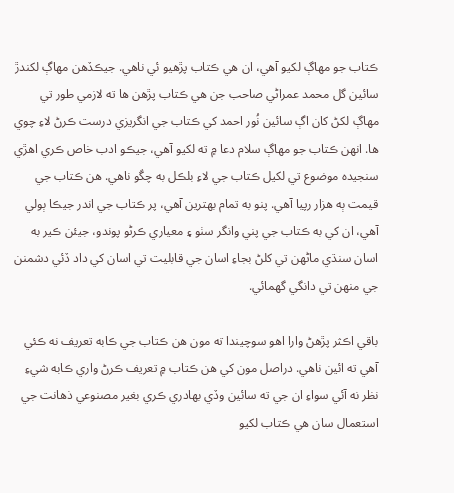ڪتاب جو مھاڳ لکيو آھي، ان ھي ڪتاب پڙھيو ئي ناھي. جيڪڏهن مھاڳ لکندڙ سائين گل محمد عمراڻي صاحب جن ھي ڪتاب پڙھن ھا ته لازمي طور تي مھاڳ لکڻ کان اڳ سائين نُور احمد کي ڪتاب جي انگريزي درست ڪرڻ لاءِ چوي ھا. انھن ڪتاب جو مھاڳ سلام دعا ۾ ته لکيو آھي، جيڪو ادب خاص ڪري اھڙي سنجيده موضوع تي لکيل ڪتاب جي لاءِ بلڪل به چڱو ناھي. ھن ڪتاب جي قيمت ٻه ھزار رپيا آھي. پنو به تمام بھترين آھي، پر ڪتاب جي اندر جيڪا ٻولي آھي، ان کي به ڪتاب جي پني وانگر سٺو ۽ معياري ڪرڻو پوندو، جيئن ڪير به اسان سنڌي ماڻھن تي کلڻ بجاءِ اسان جي قابليت تي اسان کي داد ڏئي دشمنن جي منھن تي دانگي گھمائي.

باقي اڪثر پڙھڻ وارا اھو سوچيندا ته مون ھن ڪتاب جي ڪابه تعريف نه ڪئي آھي ته ائين ناھي. دراصل مون کي ھن ڪتاب ۾ تعريف ڪرڻ واري ڪابه شيءِ نظر نه آئي سواءِ ان جي ته سائين وڏي بھادري ڪري بغير مصنوعي ذھانت جي استعمال سان ھي ڪتاب لکيو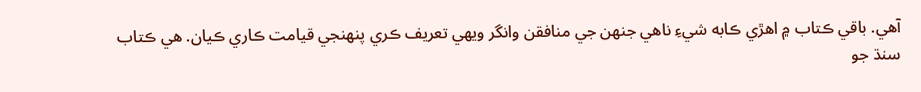آھي. باقي ڪتاب ۾ اھڙي ڪابه شيءِ ناھي جنھن جي منافقن وانگر ويھي تعريف ڪري پنھنجي قيامت ڪاري ڪيان. ھي ڪتاب سنڌ جو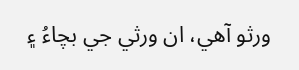ورثو آھي، ان ورثي جي بچاءُ ۽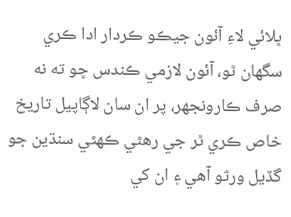ڀلائي لاءِ آئون جيڪو ڪردار ادا ڪري سگھان ٿو، آئون لازمي ڪندس ڇو ته نه صرف ڪارونجھر، پر ان سان لاڳاپيل تاريخ خاص ڪري ٿر جي رھڻي ڪھڻي سنڌين جو گڏيل ورثو آھي ۽ ان کي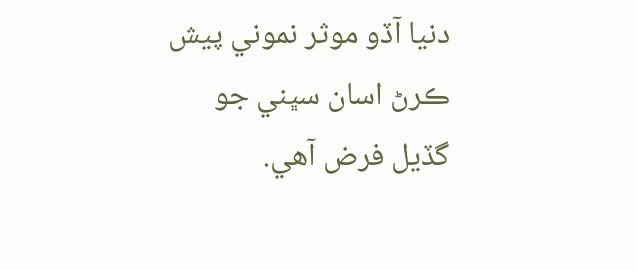دنيا آڏو موثر نموني پيش ڪرڻ اسان سڀني جو گڏيل فرض آھي.